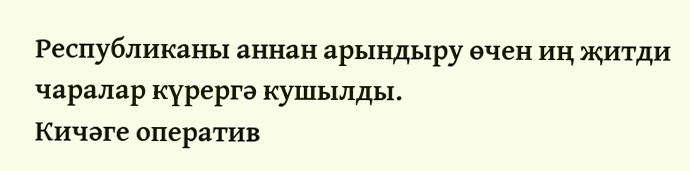Республиканы аннан арындыру өчен иң җитди чаралар күрергә кушылды.
Кичәге оператив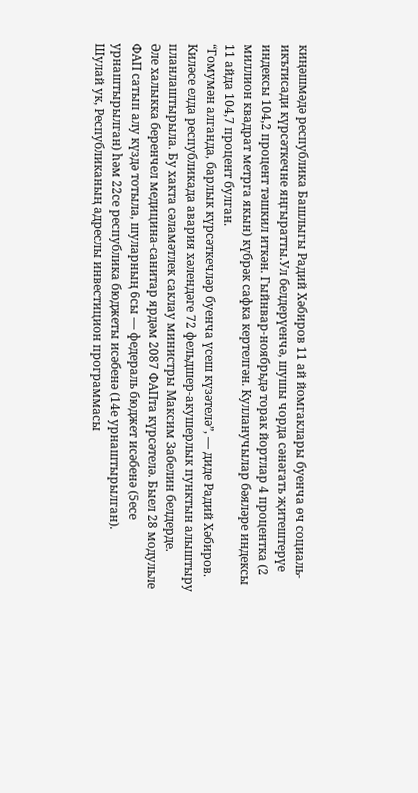киңәшмәдә республика Башлыгы Радий Хәбиров 11 ай йомгаклары буенча өч социаль-икътисади күрсәткечне яңгыратты.Ул белдерүенчә, шушы чорда сәнәгать җитештерүе индексы 104,2 процент тәшкил иткән. Гыйнвар-ноябрьдә торак йортлар 4 процентка (2 миллион квадрат метрга якын) күбрәк сафка кертелгән. Кулланучылар бәяләре индексы 11 айда 104,7 процент булган.
“Гомумән алганда, барлык күрсәткечләр буенча үсеш күзәтелә”, — диде Радий Хәбиров.
Киләсе елда республикада авария хәлендәге 72 фельдшер-акушерлык пунктын алыштыру планлаштырыла. Бу хакта сәламәтлек саклау министры Максим Забелин белдерде.
Әле халыкка беренчел медицина-санитар ярдәм 2087 ФАПта күрсәтелә. Быел 28 модульле ФАП сатып алу күздә тотыла, шуларның 6сы — федераль бюджет исәбенә (5есе урнаштырылган) һәм 22се республика бюджеты исәбенә (14е урнаштырылган).
Шулай ук, Республиканың адреслы инвестицион программасы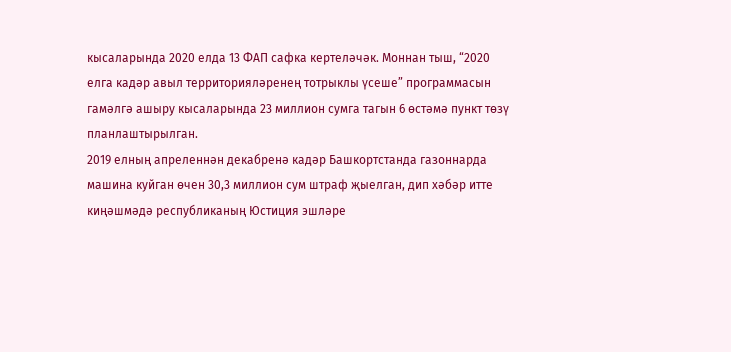кысаларында 2020 елда 13 ФАП сафка кертеләчәк. Моннан тыш, “2020 елга кадәр авыл территорияләренең тотрыклы үсеше” программасын гамәлгә ашыру кысаларында 23 миллион сумга тагын 6 өстәмә пункт төзү планлаштырылган.
2019 елның апреленнән декабренә кадәр Башкортстанда газоннарда машина куйган өчен 30,3 миллион сум штраф җыелган, дип хәбәр итте киңәшмәдә республиканың Юстиция эшләре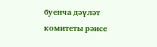буенча дәүләт комитеты рәисе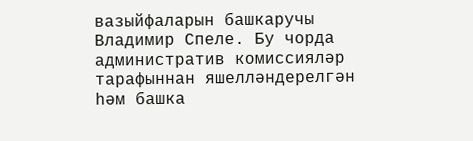вазыйфаларын башкаручы Владимир Спеле. Бу чорда административ комиссияләр тарафыннан яшелләндерелгән һәм башка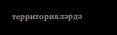территорияләрдә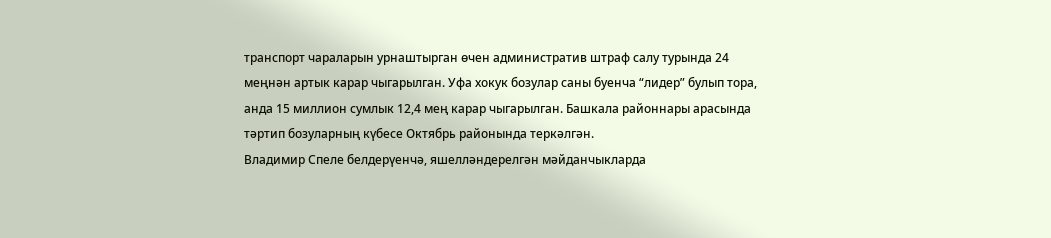транспорт чараларын урнаштырган өчен административ штраф салу турында 24 меңнән артык карар чыгарылган. Уфа хокук бозулар саны буенча “лидер” булып тора, анда 15 миллион сумлык 12,4 мең карар чыгарылган. Башкала районнары арасында тәртип бозуларның күбесе Октябрь районында теркәлгән.
Владимир Спеле белдерүенчә, яшелләндерелгән мәйданчыкларда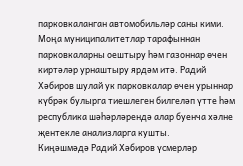парковкаланган автомобильләр саны кими. Моңа муниципалитетлар тарафыннан парковкаларны оештыру һәм газоннар өчен киртәләр урнаштыру ярдәм итә. Радий Хәбиров шулай ук парковкалар өчен урыннар күбрәк булырга тиешлеген билгеләп үтте һәм республика шәһәрләрендә алар буенча хәлне җентекле анализларга кушты.
Киңәшмәдә Радий Хәбиров үсмерләр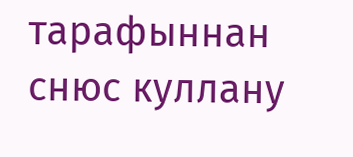тарафыннан снюс куллану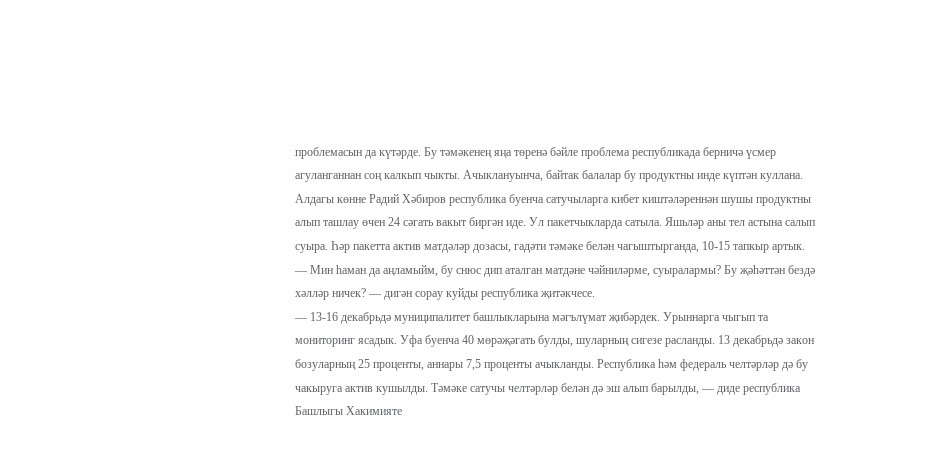проблемасын да күтәрде. Бу тәмәкенең яңа төренә бәйле проблема республикада берничә үсмер агуланганнан соң калкып чыкты. Ачыклануынча, байтак балалар бу продуктны инде күптән куллана.
Алдагы көнне Радий Хәбиров республика буенча сатучыларга кибет киштәләреннән шушы продуктны алып ташлау өчен 24 сәгать вакыт биргән иде. Ул пакетчыкларда сатыла. Яшьләр аны тел астына салып суыра. Һәр пакетта актив матдәләр дозасы, гадәти тәмәке белән чагыштырганда, 10-15 тапкыр артык.
— Мин һаман да аңламыйм, бу снюс дип аталган матдәне чәйниләрме, суыралармы? Бу җәһәттән бездә хәлләр ничек? — дигән сорау куйды республика җитәкчесе.
— 13-16 декабрьдә муниципалитет башлыкларына мәгълүмат җибәрдек. Урыннарга чыгып та мониторинг ясадык. Уфа буенча 40 мөрәҗәгать булды, шуларның сигезе расланды. 13 декабрьдә закон бозуларның 25 проценты, аннары 7,5 проценты ачыкланды. Республика һәм федераль челтәрләр дә бу чакыруга актив кушылды. Тәмәке сатучы челтәрләр белән дә эш алып барылды, — диде республика Башлыгы Хакимияте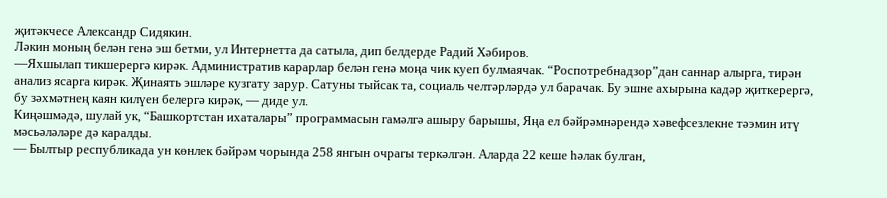җитәкчесе Александр Сидякин.
Ләкин моның белән генә эш бетми, ул Интернетта да сатыла, дип белдерде Радий Хәбиров.
—Яхшылап тикшерергә кирәк. Административ карарлар белән генә моңа чик куеп булмаячак. “Роспотребнадзор”дан саннар алырга, тирән анализ ясарга кирәк. Җинаять эшләре кузгату зарур. Сатуны тыйсак та, социаль челтәрләрдә ул барачак. Бу эшне ахырына кадәр җиткерергә, бу зәхмәтнең каян килүен белергә кирәк, — диде ул.
Киңәшмәдә, шулай ук, “Башкортстан ихаталары” программасын гамәлгә ашыру барышы, Яңа ел бәйрәмнәрендә хәвефсезлекне тәэмин итү мәсьәләләре дә каралды.
— Былтыр республикада ун көнлек бәйрәм чорында 258 янгын очрагы теркәлгән. Аларда 22 кеше һәлак булган,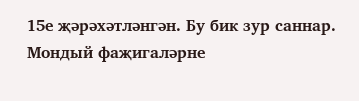15е җәрәхәтләнгән. Бу бик зур саннар. Мондый фаҗигаләрне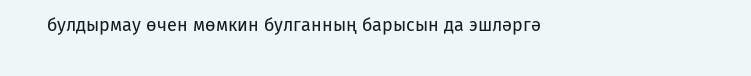булдырмау өчен мөмкин булганның барысын да эшләргә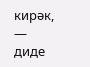кирәк, — диде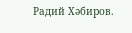Радий Хәбиров.